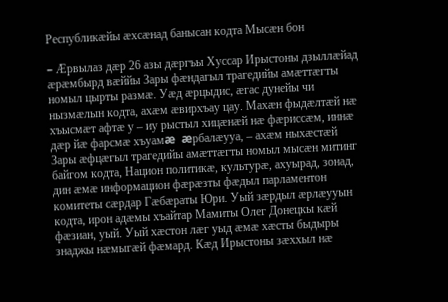Республикæйы æхсæнад банысан кодта Мысæн бон

– Æрвылаз дæр 26 азы дæргъы Хуссар Ирыстоны дзыллæйад æрæмбырд вæййы Зары фæндагыл трагедийы амæттæгты номыл цырты размæ. Уæд æрцыдис, æгас дунейы чи нызмæлын кодта, ахæм æвирхъау цау. Махæн фыдæлтæй нæ хъысмæт афтæ у – иу рыстыл хицæнæй нæ фæриссæм, иннæ дæр йæ фарсмæ хъуамæ  æрбалæууа, – ахæм ныхæстæй Зары æфцæгыл трагедийы амæттæгты номыл мысæн митинг байгом кодта, Национ политикæ, культурæ, ахуырад, зонад, дин æмæ информацион фæрæзты фæдыл парламентон комитеты сæрдар Гæбæраты Юри. Уый зæрдыл æрлæууын кодта, ирон адæмы хъайтар Мамиты Олег Донецкы кæй фæзиан, уый. Уый хæстон лæг уыд æмæ хæсты быдыры знаджы нæмыгæй фæмард. Кæд Ирыстоны зæххыл нæ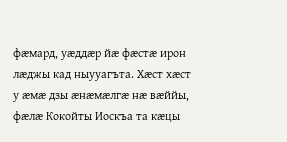фæмард, уæддæр йæ фæстæ ирон лæджы кад ныууагъта. Хæст хæст у æмæ дзы æнæмæлгæ нæ вæййы, фæлæ Кокойты Иоскъа та кæцы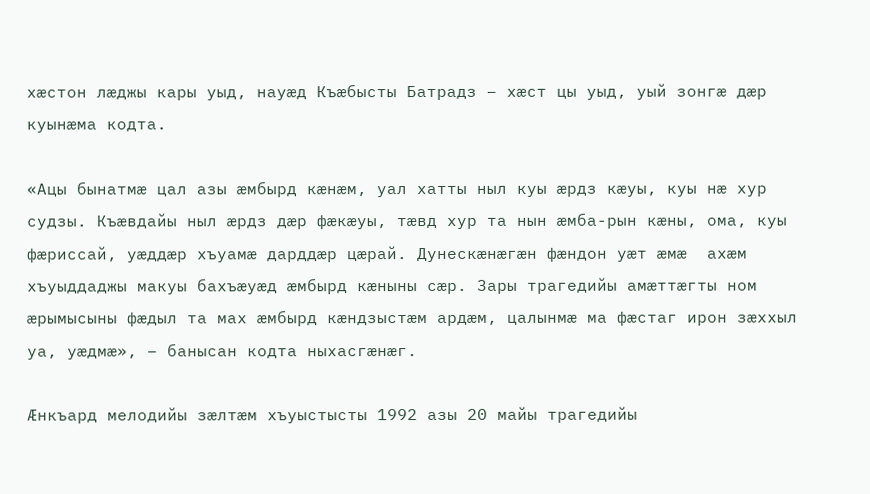хæстон лæджы кары уыд, науæд Къæбысты Батрадз – хæст цы уыд, уый зонгæ дæр куынæма кодта.

«Ацы бынатмæ цал азы æмбырд кæнæм, уал хатты ныл куы æрдз кæуы, куы нæ хур судзы. Къæвдайы ныл æрдз дæр фæкæуы, тæвд хур та нын æмба-рын кæны, ома, куы фæриссай, уæддæр хъуамæ дарддæр цæрай. Дунескæнæгæн фæндон уæт æмæ  ахæм хъуыддаджы макуы бахъæуæд æмбырд кæныны сæр. Зары трагедийы амæттæгты ном æрымысыны фæдыл та мах æмбырд кæндзыстæм ардæм, цалынмæ ма фæстаг ирон зæххыл уа, уæдмæ», – банысан кодта ныхасгæнæг.

Æнкъард мелодийы зæлтæм хъуыстысты 1992 азы 20 майы трагедийы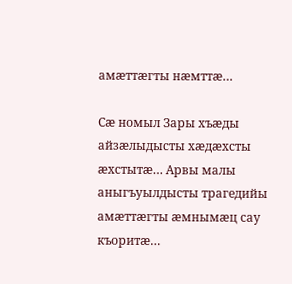амæттæгты нæмттæ…

Сæ номыл Зары хъæды айзæлыдысты хæдæхсты æхстытæ… Арвы малы аныгъуылдысты трагедийы амæттæгты æмнымæц сау къоритæ…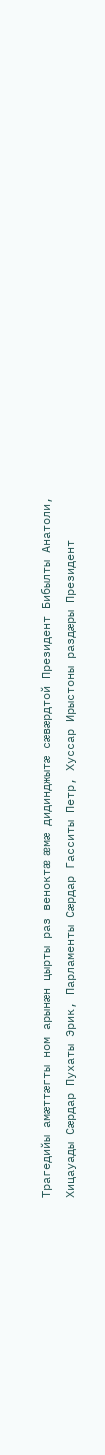Трагедийы амæттæгты ном арынæн цырты раз веноктæ æмæ дидинджытæ сæвæрдтой Президент Бибылты Анатоли,  Хицауады Сæрдар Пухаты Эрик, Парламенты Сæрдар Гасситы Петр, Хуссар Ирыстоны раздæры Президент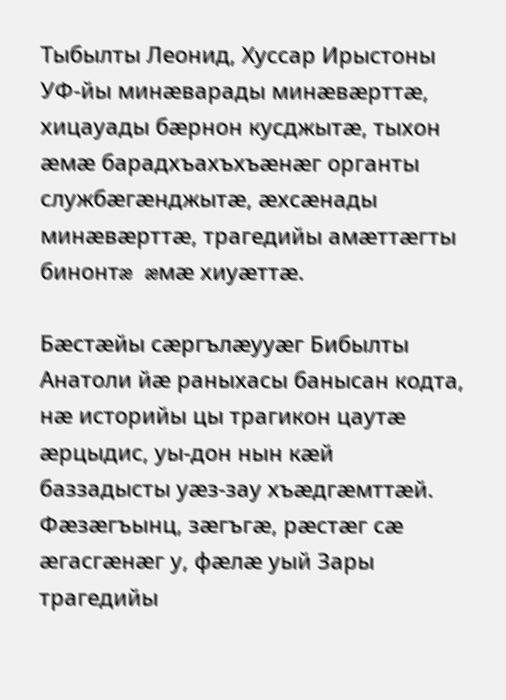Тыбылты Леонид, Хуссар Ирыстоны УФ-йы минæварады минæвæрттæ,  хицауады бæрнон кусджытæ, тыхон æмæ барадхъахъхъæнæг органты службæгæнджытæ, æхсæнады минæвæрттæ, трагедийы амæттæгты бинонтæ æмæ хиуæттæ.

Бæстæйы сæргълæууæг Бибылты Анатоли йæ раныхасы банысан кодта, нæ историйы цы трагикон цаутæ æрцыдис, уы-дон нын кæй баззадысты уæз-зау хъæдгæмттæй. Фæзæгъынц, зæгъгæ, рæстæг сæ æгасгæнæг у, фæлæ уый Зары трагедийы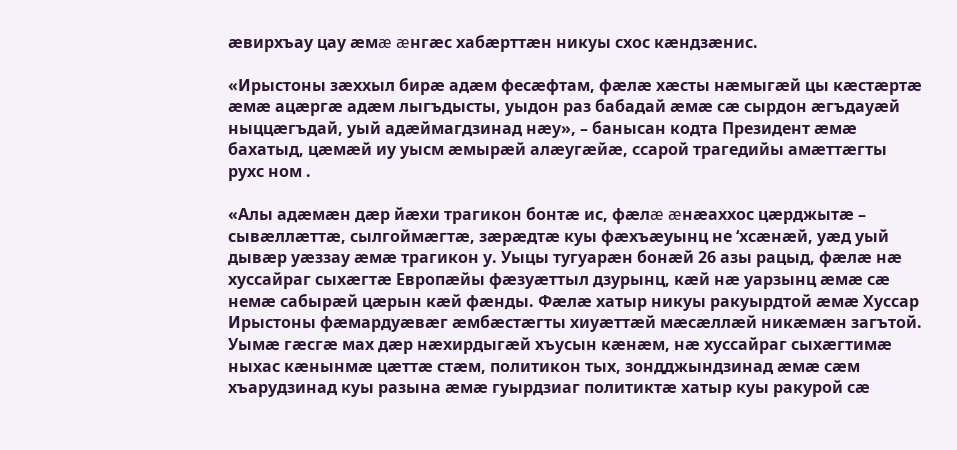æвирхъау цау æмæ æнгæс хабæрттæн никуы схос кæндзæнис.

«Ирыстоны зæххыл бирæ адæм фесæфтам, фæлæ хæсты нæмыгæй цы кæстæртæ æмæ ацæргæ адæм лыгъдысты, уыдон раз бабадай æмæ сæ сырдон æгъдауæй ныццæгъдай, уый адæймагдзинад нæу», – банысан кодта Президент æмæ бахатыд, цæмæй иу уысм æмырæй алæугæйæ, ссарой трагедийы амæттæгты рухс ном .

«Алы адæмæн дæр йæхи трагикон бонтæ ис, фæлæ æнæаххос цæрджытæ – сывæллæттæ, сылгоймæгтæ, зæрæдтæ куы фæхъæуынц не ‘хсæнæй, уæд уый дывæр уæззау æмæ трагикон у. Уыцы тугуарæн бонæй 26 азы рацыд, фæлæ нæ хуссайраг сыхæгтæ Европæйы фæзуæттыл дзурынц, кæй нæ уарзынц æмæ сæ немæ сабырæй цæрын кæй фæнды. Фæлæ хатыр никуы ракуырдтой æмæ Хуссар Ирыстоны фæмардуæвæг æмбæстæгты хиуæттæй мæсæллæй никæмæн загътой. Уымæ гæсгæ мах дæр нæхирдыгæй хъусын кæнæм, нæ хуссайраг сыхæгтимæ ныхас кæнынмæ цæттæ стæм, политикон тых, зондджындзинад æмæ сæм хъарудзинад куы разына æмæ гуырдзиаг политиктæ хатыр куы ракурой сæ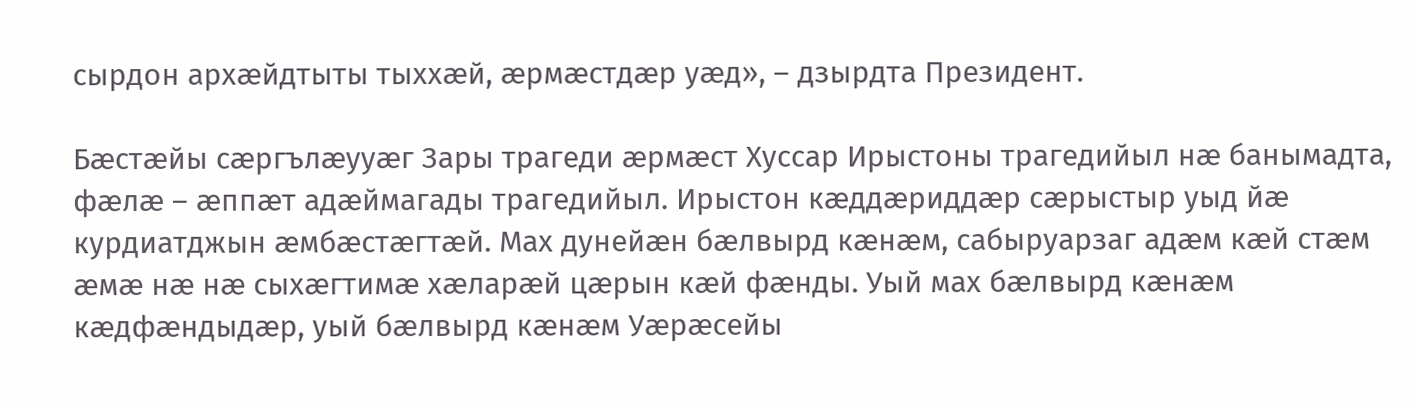сырдон архæйдтыты тыххæй, æрмæстдæр уæд», – дзырдта Президент.

Бæстæйы сæргълæууæг Зары трагеди æрмæст Хуссар Ирыстоны трагедийыл нæ банымадта, фæлæ – æппæт адæймагады трагедийыл. Ирыстон кæддæриддæр сæрыстыр уыд йæ курдиатджын æмбæстæгтæй. Мах дунейæн бæлвырд кæнæм, сабыруарзаг адæм кæй стæм æмæ нæ нæ сыхæгтимæ хæларæй цæрын кæй фæнды. Уый мах бæлвырд кæнæм кæдфæндыдæр, уый бæлвырд кæнæм Уæрæсейы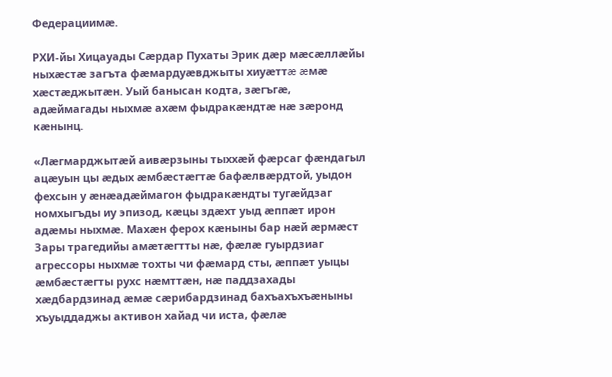Федерациимæ.

РХИ-йы Хицауады Сæрдар Пухаты Эрик дæр мæсæллæйы ныхæстæ загъта фæмардуæвджыты хиуæттæ æмæ хæстæджытæн. Уый банысан кодта, зæгъгæ, адæймагады ныхмæ ахæм фыдракæндтæ нæ зæронд кæнынц.

«Лæгмарджытæй аивæрзыны тыххæй фæрсаг фæндагыл ацæуын цы æдых æмбæстæгтæ бафæлвæрдтой, уыдон фехсын у æнæадæймагон фыдракæндты тугæйдзаг номхыгъды иу эпизод, кæцы здæхт уыд æппæт ирон адæмы ныхмæ. Махæн ферох кæныны бар нæй æрмæст Зары трагедийы амæтæгтты нæ, фæлæ гуырдзиаг агрессоры ныхмæ тохты чи фæмард сты, æппæт уыцы æмбæстæгты рухс нæмттæн, нæ паддзахады хæдбардзинад æмæ сæрибардзинад бахъахъхъæныны хъуыддаджы активон хайад чи иста, фæлæ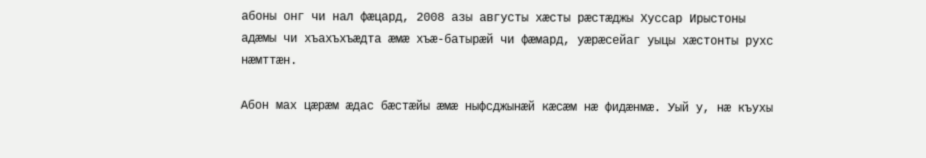абоны онг чи нал фæцард, 2008 азы августы хæсты рæстæджы Хуссар Ирыстоны адæмы чи хъахъхъæдта æмæ хъæ-батырæй чи фæмард, уæрæсейаг уыцы хæстонты рухс нæмттæн.

Абон мах цæрæм æдас бæстæйы æмæ ныфсджынæй кæсæм нæ фидæнмæ. Уый у, нæ къухы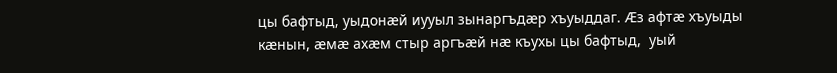цы бафтыд, уыдонæй иууыл зынаргъдæр хъуыддаг. Æз афтæ хъуыды кæнын, æмæ ахæм стыр аргъæй нæ къухы цы бафтыд,  уый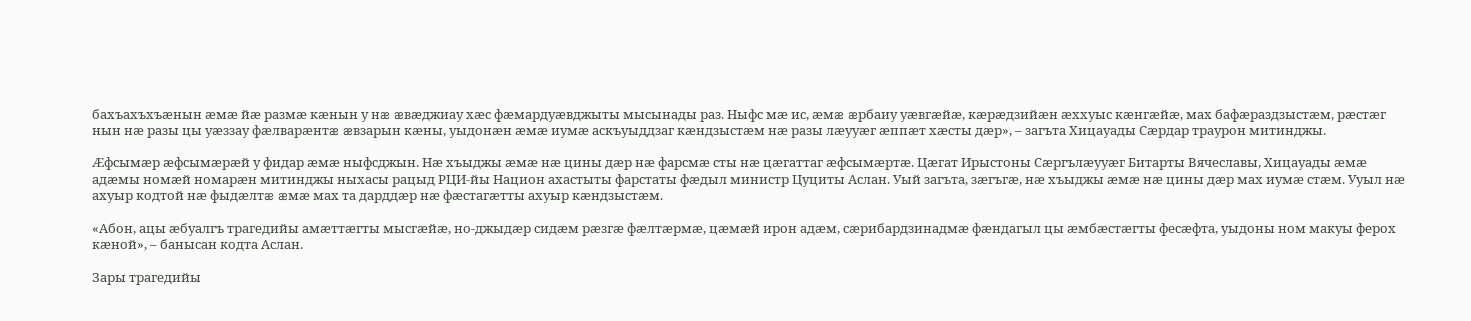бахъахъхъæнын æмæ йæ размæ кæнын у нæ æвæджиау хæс фæмардуæвджыты мысынады раз. Ныфс мæ ис, æмæ æрбаиу уæвгæйæ, кæрæдзийæн æххуыс кæнгæйæ, мах бафæраздзыстæм, рæстæг нын нæ разы цы уæззау фæлварæнтæ æвзарын кæны, уыдонæн æмæ иумæ аскъуыддзаг кæндзыстæм нæ разы лæууæг æппæт хæсты дæр», – загъта Хицауады Сæрдар траурон митинджы.

Æфсымæр æфсымæрæй у фидар æмæ ныфсджын. Нæ хъыджы æмæ нæ цины дæр нæ фарсмæ сты нæ цæгаттаг æфсымæртæ. Цæгат Ирыстоны Сæргълæууæг Битарты Вячеславы, Хицауады æмæ адæмы номæй номарæн митинджы ныхасы рацыд РЦИ-йы Национ ахастыты фарстаты фæдыл министр Цуциты Аслан. Уый загъта, зæгъгæ, нæ хъыджы æмæ нæ цины дæр мах иумæ стæм. Ууыл нæ ахуыр кодтой нæ фыдæлтæ æмæ мах та дарддæр нæ фæстагæтты ахуыр кæндзыстæм.

«Абон, ацы æбуалгъ трагедийы амæттæгты мысгæйæ, но-джыдæр сидæм рæзгæ фæлтæрмæ, цæмæй ирон адæм, сæрибардзинадмæ фæндагыл цы æмбæстæгты фесæфта, уыдоны ном макуы ферох кæной», – банысан кодта Аслан.

Зары трагедийы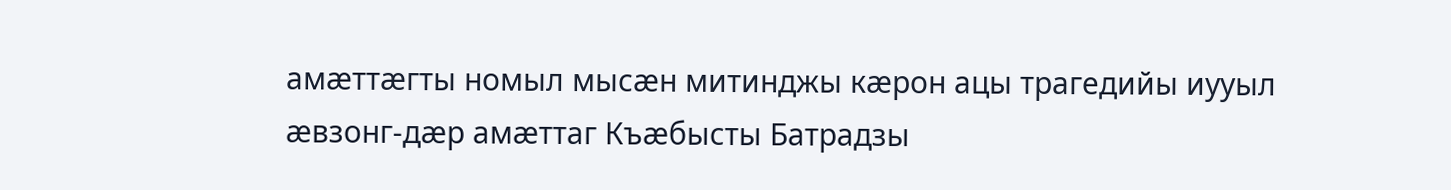амæттæгты номыл мысæн митинджы кæрон ацы трагедийы иууыл æвзонг-дæр амæттаг Къæбысты Батрадзы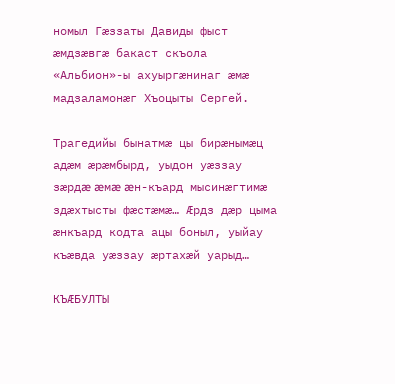номыл Гæззаты Давиды фыст æмдзæвгæ бакаст скъола «Альбион»-ы ахуыргæнинаг æмæ мадзаламонæг Хъоцыты Сергей.

Трагедийы бынатмæ цы бирæнымæц адæм æрæмбырд, уыдон уæззау зæрдæ æмæ æн-къард мысинæгтимæ здæхтысты фæстæмæ… Æрдз дæр цыма æнкъард кодта ацы боныл, уыйау къæвда уæззау æртахæй уарыд…

КЪÆБУЛТЫ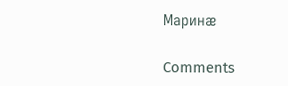Маринæ

Comments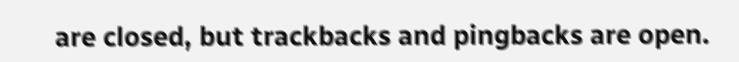are closed, but trackbacks and pingbacks are open.